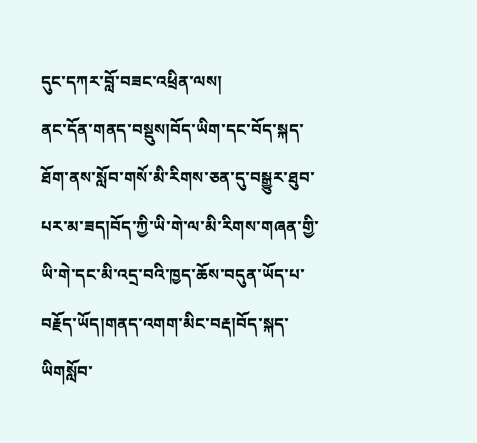དུང་དཀར་བློ་བཟང་འཕྲིན་ལས།
ནང་དོན་གནད་བསྡུས།བོད་ཡིག་དང་བོད་སྐད་ཐོག་ནས་སློབ་གསོ་མི་རིགས་ཅན་དུ་བསྒྱུར་ཐུབ་པར་མ་ཟད།བོད་ཀྱི་ཡི་གེ་ལ་མི་རིགས་གཞན་གྱི་ཡི་གེ་དང་མི་འདྲ་བའི་ཁྱད་ཆོས་བདུན་ཡོད་པ་བརྗོད་ཡོད།གནད་འགག་མིང་བརྡ།བོད་སྐད་ཡིགསློབ་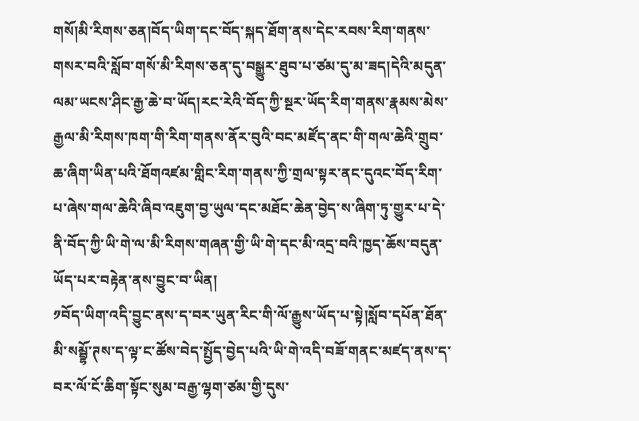གསོ།མི་རིགས་ཅན།བོད་ཡིག་དང་བོད་སྐད་ཐོག་ནས་དེང་རབས་རིག་གནས་གསར་བའི་སློབ་གསོ་མི་རིགས་ཅན་དུ་བསྒྱུར་ཐུབ་པ་ཙམ་དུ་མ་ཟད།དེའི་མདུན་ལམ་ཡངས་ཤིང་རྒྱ་ཆེ་བ་ཡོད།རང་རེའི་བོད་ཀྱི་སྔར་ཡོད་རིག་གནས་རྣམས་མེས་རྒྱལ་མི་རིགས་ཁག་གི་རིག་གནས་ནོར་བུའི་བང་མཛོད་ནང་གི་གལ་ཆེའི་གྲུབ་ཆ་ཞིག་ཡིན་པའི་ཐོགའཛམ་གླིང་རིག་གནས་ཀྱི་གྲལ་སྟར་ནང་དུའང་བོད་རིག་པ་ཞེས་གལ་ཆེའི་ཞིབ་འཇུག་བྱ་ཡུལ་དང་མཐོང་ཆེན་བྱེད་ས་ཞིག་ཏུ་གྱུར་པ་དེ་ནི་བོད་ཀྱི་ཡི་གེ་ལ་མི་རིགས་གཞན་གྱི་ཡི་གེ་དང་མི་འདྲ་བའི་ཁྱད་ཆོས་བདུན་ཡོད་པར་བརྟེན་ནས་བྱུང་བ་ཡིན།
༡བོད་ཡིག་འདི་བྱུང་ནས་ད་བར་ཡུན་རིང་གི་ལོ་རྒྱུས་ཡོད་པ་སྟེ།སློབ་དཔོན་ཐོན་མི་སམྦྷོ་ཊས་ད་ལྟ་ང་ཚོས་བེད་སྤྱོད་བྱེད་པའི་ཡི་གེ་འདི་བཟོ་གནང་མཛད་ནས་ད་བར་ལོ་ངོ་ཆིག་སྟོང་སུམ་བརྒྱ་ལྷག་ཙམ་གྱི་དུས་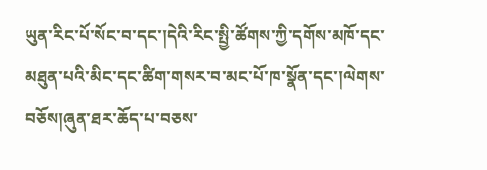ཡུན་རིང་པོ་སོང་བ་དང་།དེའི་རིང་སྤྱི་ཚོགས་ཀྱི་དགོས་མཁོ་དང་མཐུན་པའི་མིང་དང་ཚིག་གསར་བ་མང་པོ་ཁ་སྣོན་དང་།ལེགས་བཅོས།ཞུན་ཐར་ཆོད་པ་བཅས་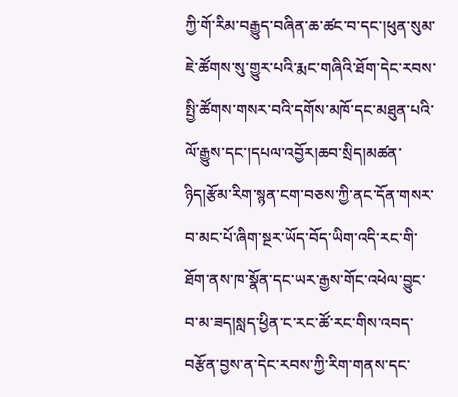ཀྱི་གོ་རིམ་བརྒྱུད་བཞིན་ཆ་ཚང་བ་དང་།ཕུན་སུམ་ཇེ་ཚོགས་སུ་གྱུར་པའི་རྨང་གཞིའི་ཐོག་དེང་རབས་སྤྱི་ཚོགས་གསར་བའི་དགོས་མཁོ་དང་མཐུན་པའི་ལོ་རྒྱུས་དང་།དཔལ་འབྱོར།ཆབ་སྲིད།མཚན་ཉིད།རྩོམ་རིག་སྙན་ངག་བཅས་ཀྱི་ནང་དོན་གསར་བ་མང་པོ་ཞིག་སྔར་ཡོད་བོད་ཡིག་འདི་རང་གི་ཐོག་ནས་ཁ་སྣོན་དང་ཡར་རྒྱས་གོང་འཕེལ་བྱུང་བ་མ་ཟད།སླད་ཕྱིན་ང་རང་ཚོ་རང་གིས་འབད་བརྩོན་བྱས་ན་དེང་རབས་ཀྱི་རིག་གནས་དང་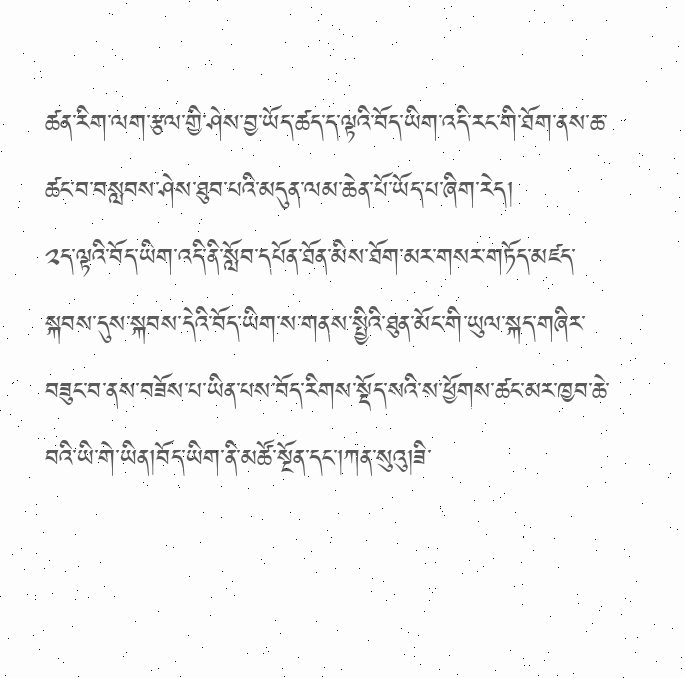ཚན་རིག་ལག་རྩལ་གྱི་ཤེས་བྱ་ཡོད་ཚད་ད་ལྟའི་བོད་ཡིག་འདི་རང་གི་ཐོག་ནས་ཆ་ཚང་བ་བསླབས་ཤེས་ཐུབ་པའི་མདུན་ལམ་ཆེན་པོ་ཡོད་པ་ཞིག་རེད།
༢ད་ལྟའི་བོད་ཡིག་འདི་ནི་སློབ་དཔོན་ཐོན་མིས་ཐོག་མར་གསར་གཏོད་མཛད་སྐབས་དུས་སྐབས་དེའི་བོད་ཡིག་ས་གནས་སྤྱིའི་ཐུན་མོང་གི་ཡུལ་སྐད་གཞིར་བཟུང་བ་ནས་བཟོས་པ་ཡིན་པས་བོད་རིགས་སྡོད་སའི་ས་ཕྱོགས་ཚང་མར་ཁྱབ་ཆེ་བའི་ཡི་གེ་ཡིན།བོད་ཡིག་ནི་མཚོ་སྔོན་དང་།ཀན་སུའུ།ཟི་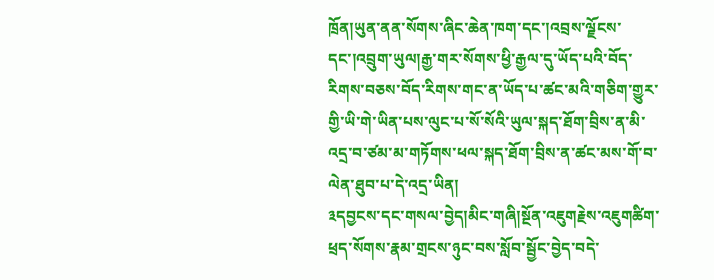ཁྲོན།ཡུན་ནན་སོགས་ཞིང་ཆེན་ཁག་དང་།འབྲས་ལྗོངས་དང་།འབྲུག་ཡུལ།རྒྱ་གར་སོགས་ཕྱི་རྒྱལ་དུ་ཡོད་པའི་བོད་རིགས་བཅས་བོད་རིགས་གང་ན་ཡོད་པ་ཚང་མའི་གཅིག་གྱུར་གྱི་ཡི་གེ་ཡིན་པས་ལུང་པ་སོ་སོའི་ཡུལ་སྐད་ཐོག་བྲིས་ན་མི་འདྲ་བ་ཙམ་མ་གཏོགས་ཕལ་སྐད་ཐོག་བྲིས་ན་ཚང་མས་གོ་བ་ལེན་ཐུབ་པ་དེ་འདྲ་ཡིན།
༣དབྱངས་དང་གསལ་བྱེད།མིང་གཞི།སྔོན་འཇུགརྗེས་འཇུགཚིག་ཕྲད་སོགས་རྣམ་གྲངས་ཉུང་བས་སློབ་སྦྱོང་བྱེད་བདེ་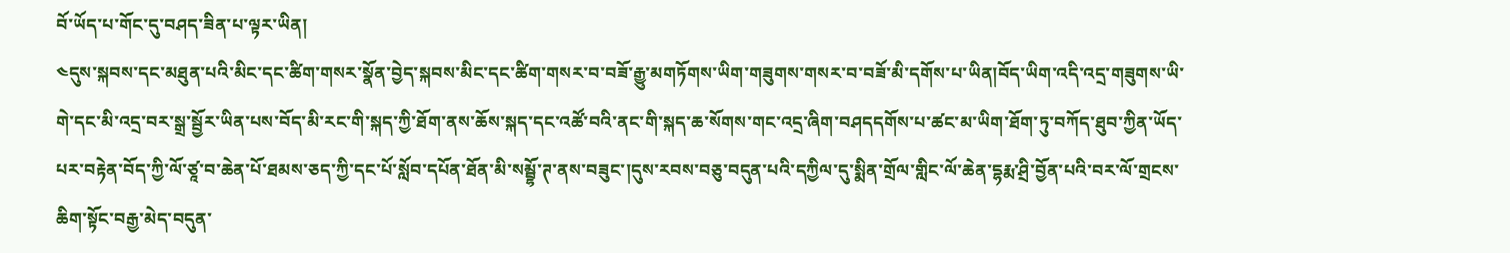བོ་ཡོད་པ་གོང་དུ་བཤད་ཟིན་པ་ལྟར་ཡིན།
༤དུས་སྐབས་དང་མཐུན་པའི་མིང་དང་ཚིག་གསར་སྣོན་བྱེད་སྐབས་མིང་དང་ཚིག་གསར་བ་བཟོ་རྒྱུ་མགཏོགས་ཡིག་གཟུགས་གསར་བ་བཟོ་མི་དགོས་པ་ཡིན།བོད་ཡིག་འདི་འདྲ་གཟུགས་ཡི་གེ་དང་མི་འདྲ་བར་སྒྲ་སྦྱོར་ཡིན་པས་བོད་མི་རང་གི་སྐད་ཀྱི་ཐོག་ནས་ཆོས་སྐད་དང་འཚོ་བའི་ནང་གི་སྐད་ཆ་སོགས་གང་འདྲ་ཞིག་བཤདདགོས་པ་ཚང་མ་ཡིག་ཐོག་ཏུ་བཀོད་ཐུབ་ཀྱིན་ཡོད་པར་བརྟེན་བོད་ཀྱི་ལོ་ཙཱ་བ་ཆེན་པོ་ཐམས་ཅད་ཀྱི་དང་པོ་སློབ་དཔོན་ཐོན་མི་སམྦྷོ་ཊ་ནས་བཟུང་།དུས་རབས་བཅུ་བདུན་པའི་དཀྱིལ་དུ་སྨིན་གྲོལ་གླིང་ལོ་ཆེན་དྷརྨ་ཤྲི་བྱོན་པའི་བར་ལོ་གྲངས་ཆིག་སྟོང་བརྒྱ་མེད་བདུན་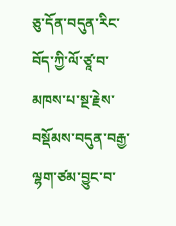ཅུ་དོན་བདུན་རིང་བོད་ཀྱི་ལོ་ཙཱ་བ་མཁས་པ་སྔ་རྗེས་བསྡོམས་བདུན་བརྒྱ་ལྷག་ཙམ་བྱུང་བ་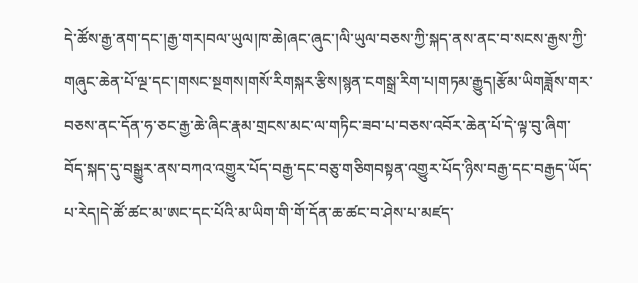དེ་ཚོས་རྒྱ་ནག་དང་།རྒྱ་གར།བལ་ཡུལ།ཁ་ཆེ།ཞང་ཞུང་།ལི་ཡུལ་བཅས་ཀྱི་སྐད་ནས་ནང་བ་སངས་རྒྱས་ཀྱི་གཞུང་ཆེན་པོ་ལྔ་དང་།གསང་སྔགས།གསོ་རིགསྐར་རྩིས།སྙན་ངགསྒྲ་རིག་པ།གཏམ་རྒྱུད།རྩོམ་ཡིགཟློས་གར་བཅས་ནང་དོན་ཧ་ཅང་རྒྱ་ཆེ་ཞིང་རྣམ་གྲངས་མང་ལ་གཏིང་ཟབ་པ་བཅས་འབོར་ཆེན་པོ་དེ་ལྟ་བུ་ཞིག་བོད་སྐད་དུ་བསྒྱུར་ནས་བཀའ་འགྱུར་པོད་བརྒྱ་དང་བཅུ་གཅིགབསྟན་འགྱུར་པོད་ཉིས་བརྒྱ་དང་བརྒྱད་ཡོད་པ་རེད།དེ་ཚོ་ཚང་མ་ཨང་དང་པོའི་མ་ཡིག་གི་གོ་དོན་ཆ་ཚང་བ་ཤེས་པ་མཛད་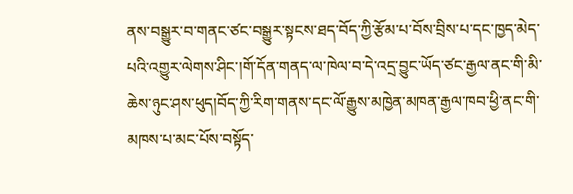ནས་བསྒྱུར་བ་གནང་ཙང་བསྒྱུར་སྟངས་ཐད་བོད་ཀྱི་རྩོམ་པ་བོས་བྲིས་པ་དང་ཁྱད་མེད་པའི་འགྱུར་ལེགས་ཤིང་།གོ་དོན་གནད་ལ་ཁེལ་བ་དེ་འདྲ་བྱུང་ཡོད་ཙང་རྒྱལ་ནང་གི་མི་ཆེས་ཉུང་ཤས་ཕུད།བོད་ཀྱི་རིག་གནས་དང་ལོ་རྒྱུས་མཁྱེན་མཁན་རྒྱལ་ཁབ་ཕྱི་ནང་གི་མཁས་པ་མང་པོས་བསྟོད་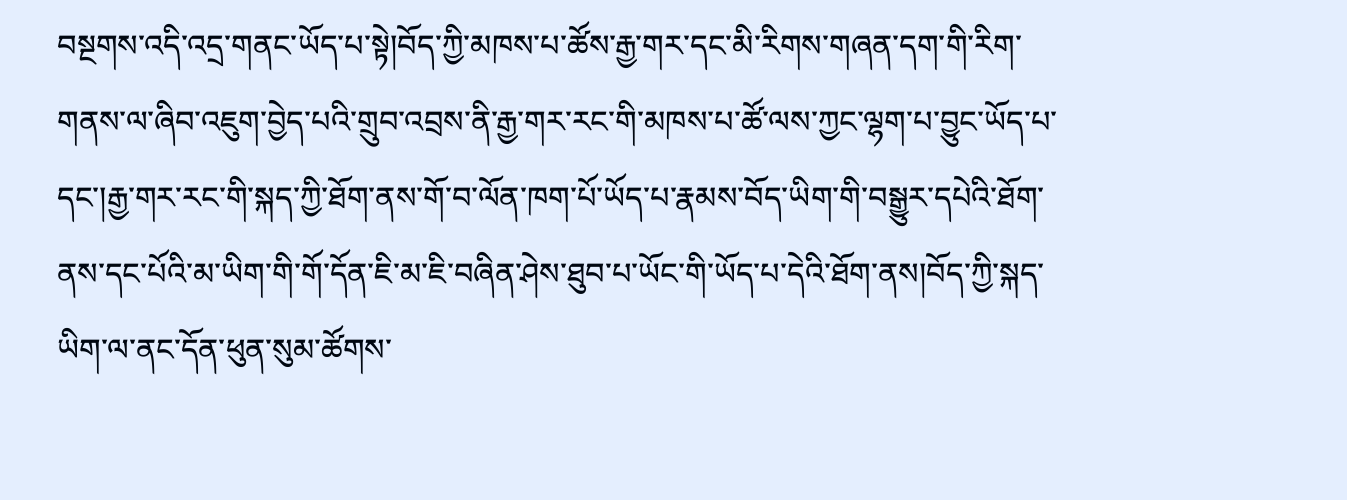བསྔགས་འདི་འདྲ་གནང་ཡོད་པ་སྟེ།བོད་ཀྱི་མཁས་པ་ཚོས་རྒྱ་གར་དང་མི་རིགས་གཞན་དག་གི་རིག་གནས་ལ་ཞིབ་འཇུག་བྱེད་པའི་གྲུབ་འབྲས་ནི་རྒྱ་གར་རང་གི་མཁས་པ་ཚོ་ལས་ཀྱང་ལྷག་པ་བྱུང་ཡོད་པ་དང་།རྒྱ་གར་རང་གི་སྐད་ཀྱི་ཐོག་ནས་གོ་བ་ལོན་ཁག་པོ་ཡོད་པ་རྣམས་བོད་ཡིག་གི་བསྒྱུར་དཔེའི་ཐོག་ནས་དང་པོའི་མ་ཡིག་གི་གོ་དོན་ཇི་མ་ཇི་བཞིན་ཤེས་ཐུབ་པ་ཡོང་གི་ཡོད་པ་དེའི་ཐོག་ནས།བོད་ཀྱི་སྐད་ཡིག་ལ་ནང་དོན་ཕུན་སུམ་ཚོགས་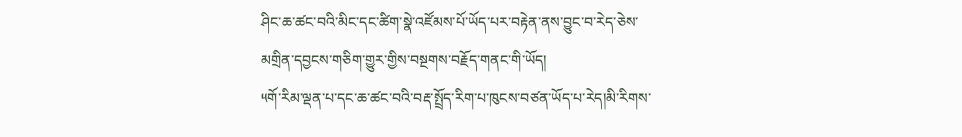ཤིང་ཆ་ཚང་བའི་མིང་དང་ཚིག་སྣེ་འཛོམས་པོ་ཡོད་པར་བརྟེན་ནས་བྱུང་བ་རེད་ཅེས་མགྲིན་དབྱངས་གཅིག་གྱུར་གྱིས་བསྔགས་བརྗོད་གནང་གི་ཡོད།
༥གོ་རིམ་ལྡན་པ་དང་ཆ་ཚང་བའི་བརྡ་སྤྲོད་རིག་པ་ཁུངས་བཙན་ཡོད་པ་རེད།མི་རིགས་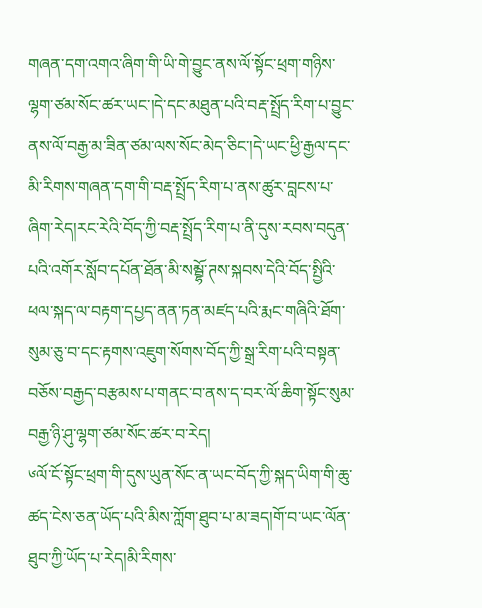གཞན་དག་འགའ་ཞིག་གི་ཡི་གེ་བྱུང་ནས་ལོ་སྟོང་ཕྲག་གཉིས་ལྷག་ཙམ་སོང་ཚར་ཡང་།དེ་དང་མཐུན་པའི་བརྡ་སྤྲོད་རིག་པ་བྱུང་ནས་ལོ་བརྒྱ་མ་ཟིན་ཙམ་ལས་སོང་མེད་ཅིང་།དེ་ཡང་ཕྱི་རྒྱལ་དང་མི་རིགས་གཞན་དག་གི་བརྡ་སྤྲོད་རིག་པ་ནས་ཚུར་བླངས་པ་ཞིག་རེད།རང་རེའི་བོད་ཀྱི་བརྡ་སྤྲོད་རིག་པ་ནི་དུས་རབས་བདུན་པའི་འགོར་སློབ་དཔོན་ཐོན་མི་སམྦྷོ་ཊས་སྐབས་དེའི་བོད་སྤྱིའི་ཕལ་སྐད་ལ་བརྟག་དཔྱད་ནན་ཏན་མཛད་པའི་རྨང་གཞིའི་ཐོག་སུམ་ཅུ་བ་དང་རྟགས་འཇུག་སོགས་བོད་ཀྱི་སྒྲ་རིག་པའི་བསྟན་བཅོས་བརྒྱད་བརྩམས་པ་གནང་བ་ནས་ད་བར་ལོ་ཆིག་སྟོང་སུམ་བརྒྱ་ཉི་ཤུ་ལྷག་ཙམ་སོང་ཚར་བ་རེད།
༦ལོ་ངོ་སྟོང་ཕྲག་གི་དུས་ཡུན་སོང་ན་ཡང་བོད་ཀྱི་སྐད་ཡིག་གི་ཆུ་ཚད་ངེས་ཅན་ཡོད་པའི་མིས་ཀློག་ཐུབ་པ་མ་ཟད།གོ་བ་ཡང་ལོན་ཐུབ་ཀྱི་ཡོད་པ་རེད།མི་རིགས་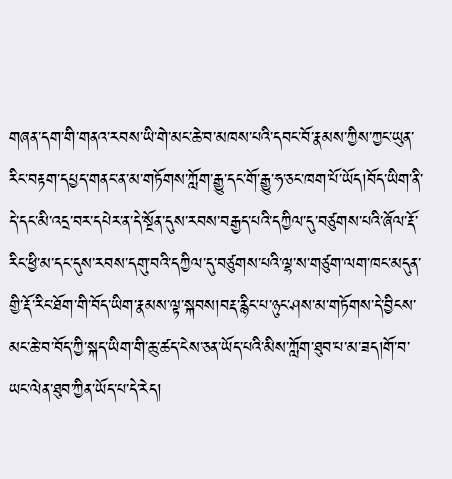གཞན་དག་གི་གནའ་རབས་ཡི་གེ་མང་ཆེ་བ་མཁས་པའི་དབང་བོ་རྣམས་ཀྱིས་ཀྱང་ཡུན་རིང་བརྟག་དཔྱད་གནང་ན་མ་གཏོགས་ཀློག་རྒྱུ་དང་གོ་རྒྱུ་ཧ་ཅང་ཁག་པོ་ཡོད།བོད་ཡིག་ནི་དེ་དང་མི་འདྲ་བར་དཔེར་ན་དེ་སྔོན་དུས་རབས་བརྒྱད་པའི་དཀྱིལ་དུ་བཙུགས་པའི་ཞོལ་རྡོ་རིང་ཕྱི་མ་དང་དུས་རབས་དགུ་བའི་དཀྱིལ་དུ་བཙུགས་པའི་ལྷ་ས་གཙུག་ལག་ཁང་མདུན་གྱི་རྡོ་རིང་ཐོག་གི་བོད་ཡིག་རྣམས་ལྟ་སྐབས།བརྡ་རྙིང་པ་ཉུང་ཤས་མ་གཏོགས་དེ་བྱིངས་མང་ཆེ་བ་བོད་ཀྱི་སྐད་ཡིག་གི་ཆུ་ཚད་ངེས་ཅན་ཡོད་པའི་མིས་ཀློག་ཐུབ་པ་མ་ཟད།གོ་བ་ཡང་ལེན་ཐུབ་ཀྱིན་ཡོད་པ་དེ་རེད།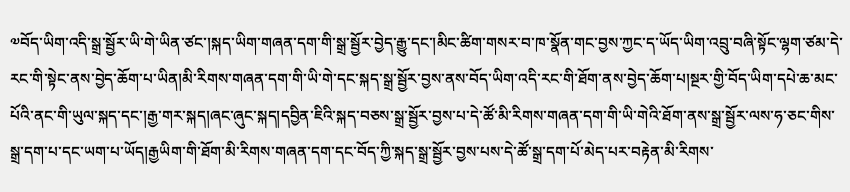༧བོད་ཡིག་འདི་སྒྲ་སྦྱོར་ཡི་གེ་ཡིན་ཙང་།སྐད་ཡིག་གཞན་དག་གི་སྒྲ་སྦྱོར་བྱེད་རྒྱུ་དང་།མིང་ཚིག་གསར་བ་ཁ་སྣོན་གང་བྱས་ཀྱང་ད་ཡོད་ཡིག་འབྲུ་བཞི་སྟོང་ལྷག་ཙམ་དེ་རང་གི་སྟེང་ནས་བྱེད་ཆོག་པ་ཡིན།མི་རིགས་གཞན་དག་གི་ཡི་གེ་དང་སྐད་སྒྲ་སྦྱོར་བྱས་ནས་བོད་ཡིག་འདི་རང་གི་ཐོག་ནས་བྱེད་ཆོག་པ།སྔར་གྱི་བོད་ཡིག་དཔེ་ཆ་མང་པོའི་ནང་གི་ཡུལ་སྐད་དང་།རྒྱ་གར་སྐད།ཞང་ཞུང་སྐད།དབྱིན་ཇིའི་སྐད་བཅས་སྒྲ་སྦྱོར་བྱས་པ་དེ་ཚོ་མི་རིགས་གཞན་དག་གི་ཡི་གེའི་ཐོག་ནས་སྒྲ་སྦྱོར་ལས་ཧ་ཅང་གིས་སྒྲ་དག་པ་དང་ཡག་པ་ཡོད།རྒྱཡིག་གི་ཐོག་མི་རིགས་གཞན་དག་དང་བོད་ཀྱི་སྐད་སྒྲ་སྦྱོར་བྱས་པས་དེ་ཚོ་སྒྲ་དག་པོ་མེད་པར་བརྟེན་མི་རིགས་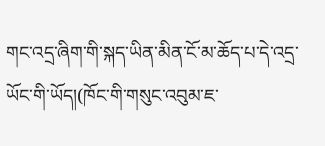གང་འདྲ་ཞིག་གི་སྐད་ཡིན་མིན་ངོ་མ་ཆོད་པ་དེ་འདྲ་ཡོང་གི་ཡོད།(ཁོང་གི་གསུང་འབུམ་ཇ་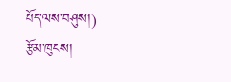པོད་ལས་བཤུས།)
རྩོམ་ཁུངས།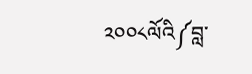༢༠༠༨ལོའི༼བླ་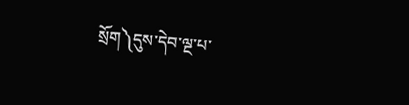སྲོག༽དུས་དེབ་ལྔ་པ་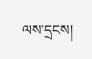ལས་དྲངས།